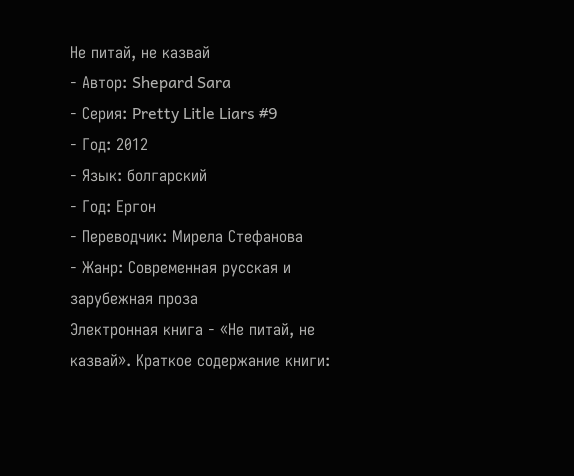Не питай, не казвай
- Автор: Shepard Sara
- Серия: Pretty Litle Liars #9
- Год: 2012
- Язык: болгарский
- Год: Ергон
- Переводчик: Мирела Стефанова
- Жанр: Современная русская и зарубежная проза
Электронная книга - «Не питай, не казвай». Краткое содержание книги: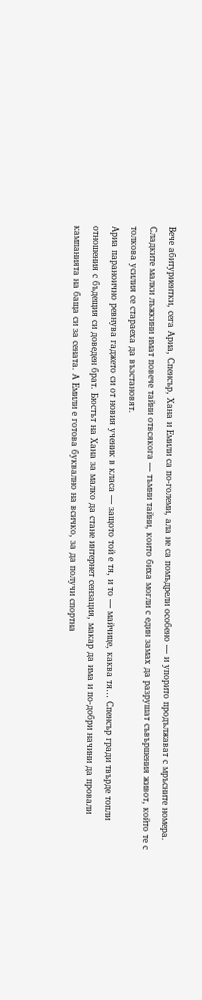Вече абитуриентки, сега Ариа, Спенсър, Хана и Емили са по-големи, ала не са помъдрели особено — и упорито продължават с мръсните номера. Сладките малки лъжкини имат повече тайни отвсякога — тъмни тайни, които биха могли с един замах да разрушат съвършения живот, който те с толкова усилия се стараеха да възстановят.
Ариа параноично ревнува гаджето си от новия ученик в класа — защото той е тя, и то — майчице, каква тя… Спенсър гради твърде топли отношения с бъдещия си доведен брат. Бюстът на Хана за малко да стане интернет сензация, макар да има и по-добри начини да провали кампанията на баща си за сената. А Емили е готова буквално на всичко, за да получи спортна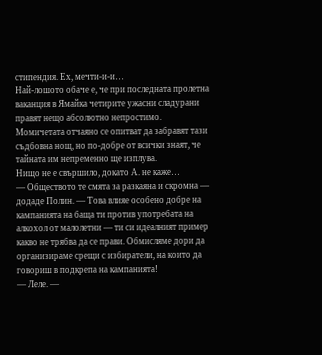стипендия. Ех, мечти-и-и…
Най-лошото обаче е, че при последната пролетна ваканция в Ямайка четирите ужасни сладурани правят нещо абсолютно непростимо. Момичетата отчаяно се опитват да забравят тази съдбовна нощ, но по-добре от всички знаят, че тайната им непременно ще изплува.
Нищо не е свършило, докато А. не каже…
— Обществото те смята за разкаяна и скромна — додаде Полин. — Това влияе особено добре на кампанията на баща ти против употребата на алкохол от малолетни — ти си идеалният пример какво не трябва да се прави. Обмисляме дори да организираме срещи с избиратели, на които да говориш в подкрепа на кампанията!
— Леле. —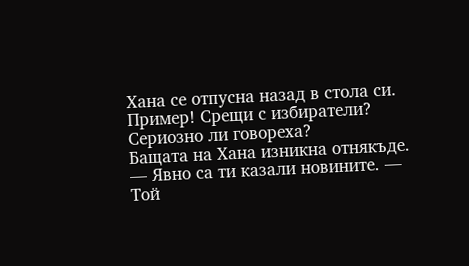Хана се отпусна назад в стола си. Пример! Срещи с избиратели? Сериозно ли говореха?
Бащата на Хана изникна отнякъде.
— Явно са ти казали новините. — Той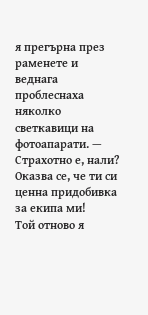я прегърна през раменете и веднага проблеснаха няколко светкавици на фотоапарати. — Страхотно е, нали? Оказва се, че ти си ценна придобивка за екипа ми!
Той отново я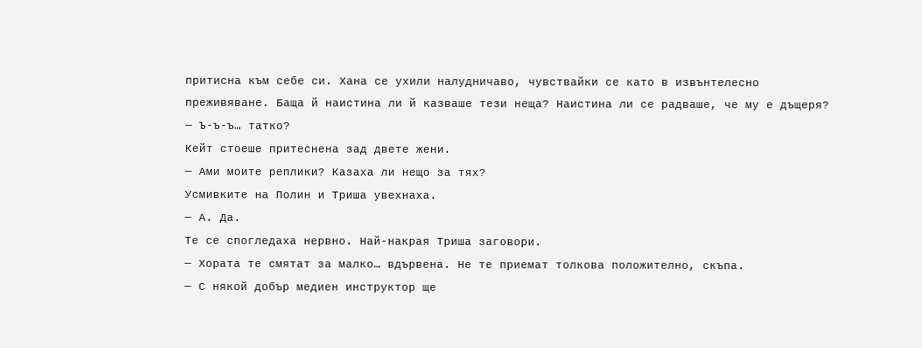притисна към себе си. Хана се ухили налудничаво, чувствайки се като в извънтелесно преживяване. Баща й наистина ли й казваше тези неща? Наистина ли се радваше, че му е дъщеря?
— Ъ-ъ-ъ… татко?
Кейт стоеше притеснена зад двете жени.
— Ами моите реплики? Казаха ли нещо за тях?
Усмивките на Полин и Триша увехнаха.
— А. Да.
Те се спогледаха нервно. Най-накрая Триша заговори.
— Хората те смятат за малко… вдървена. Не те приемат толкова положително, скъпа.
— С някой добър медиен инструктор ще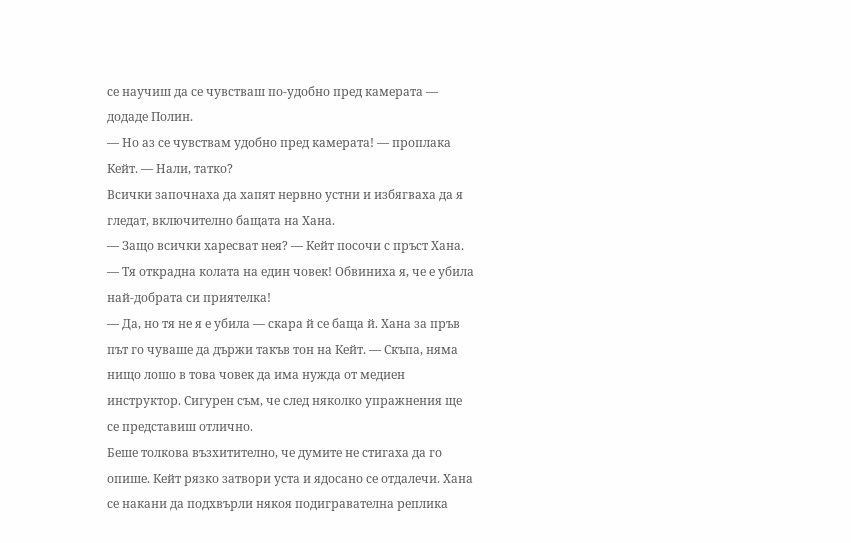се научиш да се чувстваш по-удобно пред камерата — додаде Полин.
— Но аз се чувствам удобно пред камерата! — проплака Кейт. — Нали, татко?
Всички започнаха да хапят нервно устни и избягваха да я гледат, включително бащата на Хана.
— Защо всички харесват нея? — Кейт посочи с пръст Хана. — Тя открадна колата на един човек! Обвиниха я, че е убила най-добрата си приятелка!
— Да, но тя не я е убила — скара й се баща й. Хана за пръв път го чуваше да държи такъв тон на Кейт. — Скъпа, няма нищо лошо в това човек да има нужда от медиен инструктор. Сигурен съм, че след няколко упражнения ще се представиш отлично.
Беше толкова възхитително, че думите не стигаха да го опише. Кейт рязко затвори уста и ядосано се отдалечи. Хана се накани да подхвърли някоя подигравателна реплика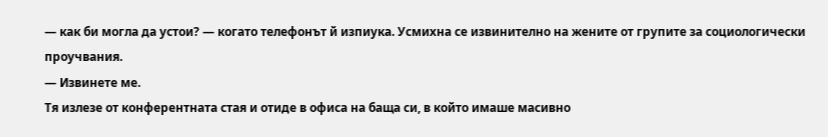— как би могла да устои? — когато телефонът й изпиука. Усмихна се извинително на жените от групите за социологически проучвания.
— Извинете ме.
Тя излезе от конферентната стая и отиде в офиса на баща си, в който имаше масивно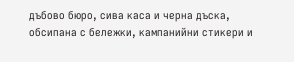дъбово бюро, сива каса и черна дъска, обсипана с бележки, кампанийни стикери и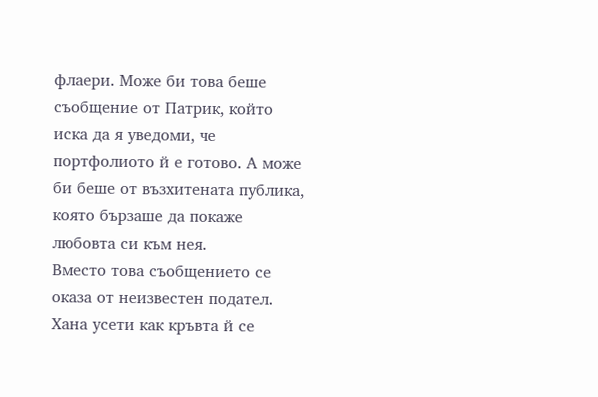флаери. Може би това беше съобщение от Патрик, който иска да я уведоми, че портфолиото й е готово. А може би беше от възхитената публика, която бързаше да покаже любовта си към нея.
Вместо това съобщението се оказа от неизвестен подател. Хана усети как кръвта й се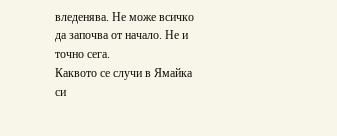вледенява. Не може всичко да започва от начало. Не и точно сега.
Каквото се случи в Ямайка си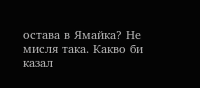остава в Ямайка? Не мисля така. Какво би казал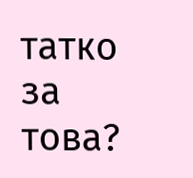татко за това?